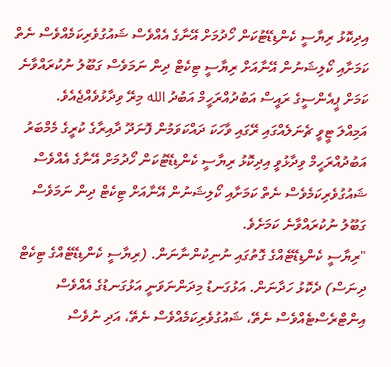އިދިކޮޅު ރިޔާސީ ކެންޑިޑޭޓުކަން ހޯދުމަށް އޭނާގެ އެއްވެސް ޝައުގުވެރިކަމެއްވެސް ނެތް ކަމަށާއި ކޯލިޝަނުން އޭނާއަށް ރިޔާސީ ޓިކެޓް ދިން ނަމަވެސް ގަބޫލު ނުކުރައްވާނެ ކަމަށް ޕީއެންސީގެ ރައީސް އަބުދުއްރަހީމް އަބުދު الله މިރޭ ވިދާޅުވެއްޖެއެވެ.
އަމިއްލަ ޓީވީ ޗެނަލެއްގައި ރޭގައި ވާހަކަ ދައްކަވަމުން ފޮނަދޫ ދާއިރާގެ ކުރީގެ މެމްބަރު އަބުދުއްރަހީމް ވިދާޅުވީ އިދިކޮޅު ރިޔާސީ ކެންޑިޑޭޓުކަން ހޯދުމަށް އޭނާގެ އެއްވެސް ޝައުގުވެރިކަމެވެސް ނެތް ކަމަށާއި ކޯލިޝަނުން އޭނާއަށް ޓިކެޓް ދިން ނަމަވެސް ގަބޫލު ނުކުރައްވާނެ ކަމަށެވެ.
"ރިޔާސީ ކެންޑިޑޭޓެއްގެ ގޮތުގައި ނުނިކުންނާނަން. (ރިޔާސީ ކެންޑިޑޭޓެއްގެ ޓިކެޓް ދިނަސް) ދެކޮޅު ހަދާނަން. އަޅުގަނޑު މިދަންނަވަނީ އަޅުގަނޑުގެ އެއްވެސް އިންޓްރެސްޓެއްވެސް ނެތޭ، ޝައުގުވެރިކަމެއްވެސް ނެތޭ، އަދި ނުވެސް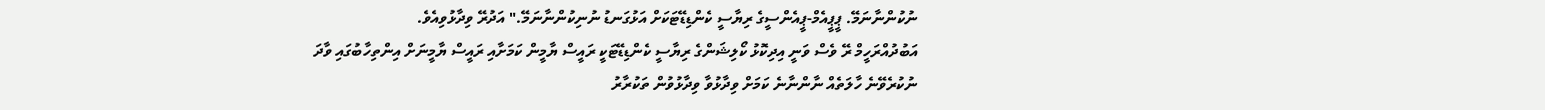ނުކުންނާނަމޭ. ޕީޕީއެމް-ޕީއެންސީގެ ރިޔާސީ ކެންޑިޑޭޓަކަށް އަޅުގަނޑު ނުނިކުންނާނަމޭ." އަދުރޭ ވިދާޅުވިއެވެ.
އަބުދުއްރަހީމް ރޭ ވެސް ވަނީ އިދިކޮޅު ކޯލިޝަންގެ ރިޔާސީ ކެންޑިޑޭޓަކީ ރައީސް ޔާމީން ކަމަށާއި ރައީސް ޔާމީނަށް އިންތިހާބުގައި ވާދަ ނުކުރެވޭނެ ހާލަތެއް ނާންނާނެ ކަމަށް ވިދާޅުވާ ވިދާޅުވުން ތަކުރާރު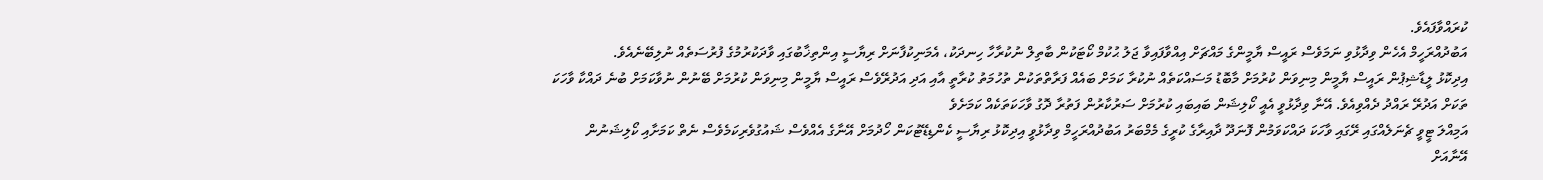ކުރައްވާފައެވެ.
އަބުދުއްރަހީމް އެހެން ވިދާޅުވި ނަމަވެސް ރައީސް ޔާމީންގެ މައްޗަށް އިއްވާފައިވާ ޖަލު ޙުކުމް ކޯޓަކުން ބާތިލް ނުކުރާހާ ހިނދަކު، އެމަނިކުފާނަށް ރިޔާސީ އިންތިޚާބުގައި ވާދަކުރުމުގެ ފުރުސަތެއް ނުލިބޭނެއެވެ.
އިދިކޮޅު ލީޑާޝިޕުން ރައީސް ޔާމީން މިނިވަން ކުރުމަށް މާބޮޑު މަސައްކަތެއް ނުކުރާ ކަމަށް ބައެއް ފަރާތްތަކުން ތުހުމަތު ކުރާތީ އާއި އަދި އަދުރޭވެސް ރައީސް ޔާމީން މިނިވަން ކުރުމަށް ބޭނުން ނުވާކަމަށް ބުނެ ދައްކާ ވާހަކަ ތަކަށް އަދުރޭ ރައްދު ދެއްވިއެވެ. އޭނާ ވިދާޅުވީ އެއީ ކޯލިޝަން ބައިބައި ކުރުމަށް ސަރުކާރުން ފަތުރާ ދޮގު ވާހަކަތަކެއް ކަމަށެވެ
އަމިއްލަ ޓީވީ ޗެނަލެއްގައި ރޭގައި ވާހަކަ ދައްކަވަމުން ފޮނަދޫ ދާއިރާގެ ކުރީގެ މެމްބަރު އަބުދުއްރަހީމް ވިދާޅުވީ އިދިކޮޅު ރިޔާސީ ކެންޑިޑޭޓުކަން ހޯދުމަށް އޭނާގެ އެއްވެސް ޝައުގުވެރިކަމެވެސް ނެތް ކަމަށާއި ކޯލިޝަނުން އޭނާއަށް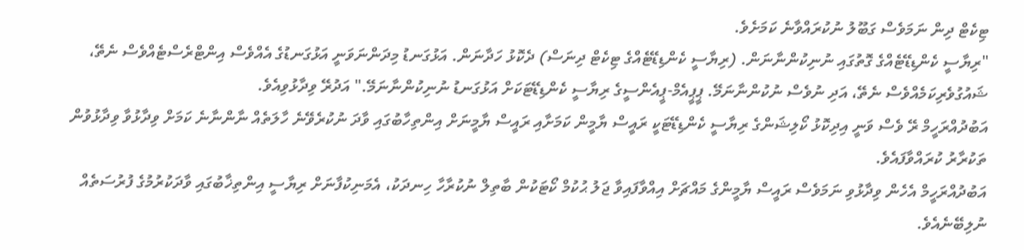ޓިކެޓް ދިން ނަމަވެސް ގަބޫލު ނުކުރައްވާނެ ކަމަށެވެ.
"ރިޔާސީ ކެންޑިޑޭޓެއްގެ ގޮތުގައި ނުނިކުންނާނަން. (ރިޔާސީ ކެންޑިޑޭޓެއްގެ ޓިކެޓް ދިނަސް) ދެކޮޅު ހަދާނަން. އަޅުގަނޑު މިދަންނަވަނީ އަޅުގަނޑުގެ އެއްވެސް އިންޓްރެސްޓެއްވެސް ނެތޭ، ޝައުގުވެރިކަމެއްވެސް ނެތޭ، އަދި ނުވެސް ނުކުންނާނަމޭ. ޕީޕީއެމް-ޕީއެންސީގެ ރިޔާސީ ކެންޑިޑޭޓަކަށް އަޅުގަނޑު ނުނިކުންނާނަމޭ." އަދުރޭ ވިދާޅުވިއެވެ.
އަބުދުއްރަހީމް ރޭ ވެސް ވަނީ އިދިކޮޅު ކޯލިޝަންގެ ރިޔާސީ ކެންޑިޑޭޓަކީ ރައީސް ޔާމީން ކަމަށާއި ރައީސް ޔާމީނަށް އިންތިހާބުގައި ވާދަ ނުކުރެވޭނެ ހާލަތެއް ނާންނާނެ ކަމަށް ވިދާޅުވާ ވިދާޅުވުން ތަކުރާރު ކުރައްވާފައެވެ.
އަބުދުއްރަހީމް އެހެން ވިދާޅުވި ނަމަވެސް ރައީސް ޔާމީންގެ މައްޗަށް އިއްވާފައިވާ ޖަލު ޙުކުމް ކޯޓަކުން ބާތިލް ނުކުރާހާ ހިނދަކު، އެމަނިކުފާނަށް ރިޔާސީ އިންތިޚާބުގައި ވާދަކުރުމުގެ ފުރުސަތެއް ނުލިބޭނެއެވެ.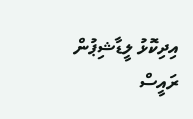އިދިކޮޅު ލީޑާޝިޕުން ރައީސް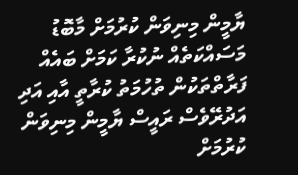ޔާމީން މިނިވަން ކުރުމަށް މާބޮޑު މަސައްކަތެއް ނުކުރާ ކަމަށް ބައެއް ފަރާތްތަކުން ތުހުމަތު ކުރާތީ އާއި އަދި އަދުރޭވެސް ރައީސް ޔާމީން މިނިވަން ކުރުމަށް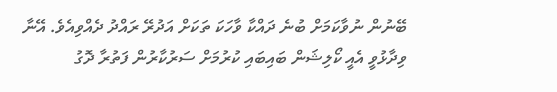ބޭނުން ނުވާކަމަށް ބުނެ ދައްކާ ވާހަކަ ތަކަށް އަދުރޭ ރައްދު ދެއްވިއެވެ. އޭނާ ވިދާޅުވީ އެއީ ކޯލިޝަން ބައިބައި ކުރުމަށް ސަރުކާރުން ފަތުރާ ދޮގު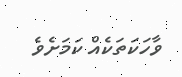ވާހަކަތަކެއް ކަމަށެވެ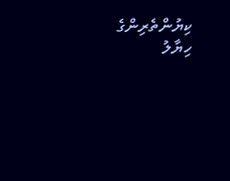ކިޔުންތެރިންގެ ހިޔާލު